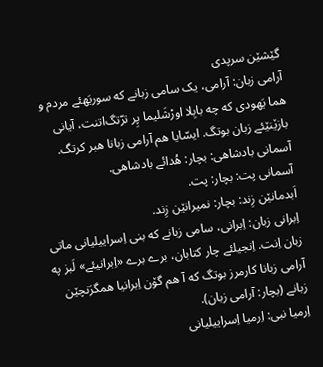گێشێن سرپدی
آرامی زبان: آرامی، یک سامی زبانے که سوریَهئے مردم و هما یَهودی که چه بابِلا اورْشَلیما پِر ترّتگ‌اتنت، آیانی بازێنێئے زبان بوتگ. ایسّایا هم آرامی زبانا هبر کرتگ.
آسمانی بادشاهی: بچار: هُدائے بادشاهی.
آسمانی پت: بچار: پت.
اَبدمانێن زِند: بچار: نمیرانێن زِند.
اِبرانی زبان: اِبرانی، سامی زبانے که بنی اِسراییلیانی ماتی زبان اِنت. اِنجیلئے چار کتابان، برے برے «اِبرانیئے» لَبز په آرامی زبانا کارمرز بوتگ که آ هم گۆن اِبرانیا همگرَنچێن زبانے (بچار: آرامی زبان).
اِرمیا نبی: اِرمیا اِسراییلیانی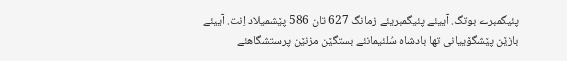پئیگمبرے بوتگ. آییئے پئیگمبریئے زمانگ 627 تان 586 پێشمیلاد اِنت. آییئے بازێن پێشگۆییانی تها بادشاه سُلئیمانئے بستگێن مزنێن پرستشگاهئے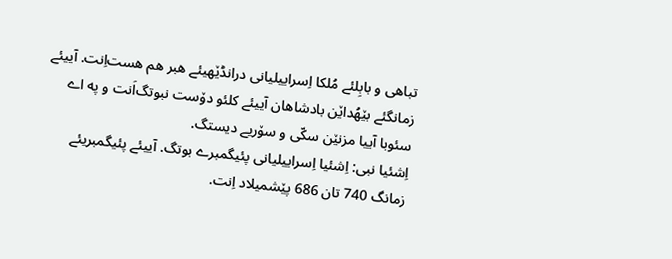تباهی و بابِلئے مُلکا اِسراییلیانی درانڈێهیئے هبر هم هست‌اِنت. آییئے زمانگئے بێهُداێن بادشاهان آییئے کلئو دۆست نبوتگ‌اَنت و په اے سئوبا آییا مزنێن سکّی و سۆریے دیستگ.
اِشئیا نبی: اِشئیا اِسراییلیانی پئیگمبرے بوتگ. آییئے پئیگمبریئے زمانگ 740 تان 686 پێشمیلاد اِنت.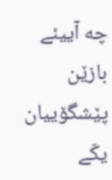چه آییئے بازێن پێشگۆییان یکّے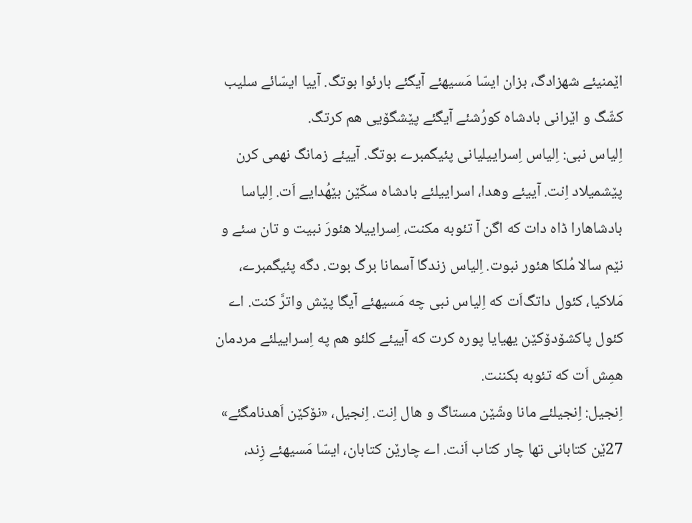اێمنیئے شهزادگ، بزان ایسّا مَسیهئے آیگئے بارئوا بوتگ. آییا ایسّائے سلیب کشّگ و اێرانی بادشاه کورُشئے آیگئے پێشگۆیی هم کرتگ.
اِلیاس نبی: اِلیاس اِسراییلیانی پئیگمبرے بوتگ. آییئے زمانگ نهمی کرن پێشمیلاد اِنت. آییئے وهدا، اسراییلئے بادشاه سکّێن بێهُدایے اَت. اِلیاسا بادشاهارا ڈاه دات که اگن آ تئوبه مکنت، اِسراییلا هئورَ نبیت و تان سئے و نێم سالا مُلکا هئور نبوت. اِلیاس زندگا آسمانا برگ بوت. دگه پئیگمبرے، مَلاکیا، کئول داتگ‌اَت که اِلیاس نبی چه مَسیهئے آیگا پێش واترَّ کنت. اے کئول پاکشۆدۆکێن یهیایا پوره کرت که آییئے کلئو هم په اِسراییلئے مردمان همِش اَت که تئوبه بکننت.
اِنجیل: اِنجیلئے مانا وشّێن مستاگ و هال اِنت. اِنجیل، «نۆکێن اَهدنامگئے» 27ێن کتابانی تها چار کتاب اَنت. اے چارێن کتابان، ایسّا مَسیهئے زِند،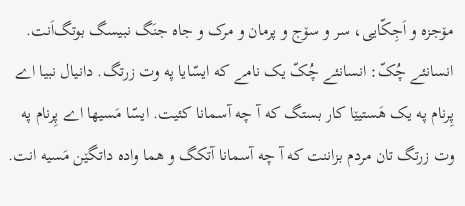مۆجزه و اَجِکّایی، سر و سۆج و پرمان و مرک و جاه جنَگ نبیسگ بوتگ‌اَنت.
انسانئے چُکّ: انسانئے چُکّ یک نامے که ایسّایا په وت زرتگ. دانیال نبیا اے پِرنام په یک هَستیێا کار بستگ که آ چه آسمانا کئیت. ایسّا مَسیها اے پِرنام په وت زرتگ تان مردم بزاننت که آ چه آسمانا آتکگ و هما واده داتگێن مَسیه انت.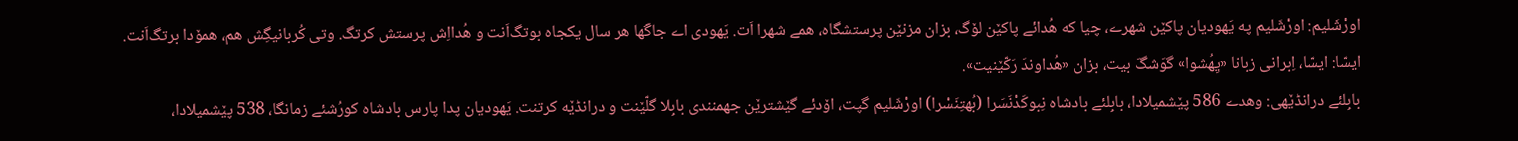اورْشَلیم: اورْشَلیم په یَهودیان پاکێن شهرے، چیا که هُدائے پاکێن لۆگ، بزان مزنێن پرستشگاه، همے شهرا اَت. یَهودی اے جاگَها هر سال یکجاه بوتگ‌اَنت و هُدااِش پرستش کرتگ. وتی کُربانیگِش هم، همۆدا برتگ‌اَنت.
ایسّا: ایسّا، اِبرانی زبانا «یِهُشوا» گوَشگَ بیت، بزان «هُداوندَ رَکّێنیت».
بابِلئے درانڈێهی: وهدے 586 پێشمیلادا، بابِلئے بادشاه نِبوکَدْنَسَرا (بُهتِنَسْرا) اورْشَلیم گپت، اۆدئے گێشترێن جهمنندی بابِلا گلّێنت و درانڈێه کرتنت. یَهودیان پدا پارس بادشاه کورُشئے زمانگا، 538 پێشمیلادا،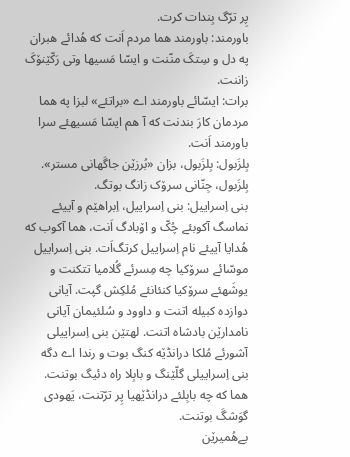پِر ترّگ بِندات کرت.
باورمند: باورمند هما مردم اَنت که هُدائے هبران په دل و سِتکَ منّنت و ایسّا مَسیها وتی رَکّێنۆکَ زاننت.
برات: ایسّائے باورمند اے «براتئے» لبزا په هما مردمان کارَ بندنت که آ هم ایسّا مَسیهئے سرا باورمند اَنت.
بِلزَبول: بِلزَبول، بزان «بُرزێن جاگَهانی مستر». بِلزَبول، جِنّانی سرۆک زانگ بوتگ.
بنی اِسراییل: بنی اِسراییل، اِبراهێم و آییئے نماسگ آکوبئے چُکّ و اۆبادگ اَنت، هما آکوب که هُدایا آییئے نام اِسراییل کرتگ‌اَت. بنی اِسراییل موسّائے سرۆکیا چه مِسرئے گُلامیا تتکنت و یوشَهئے سرۆکیا کنئانئے مُلکِش گپت. آیانی دوازده کبیله اتنت و داوود و سُلئیمان آیانی نامدارێن بادشاه اتنت. لهتێن بنی اِسراییلی آشورئے مُلکا درانڈێه کنگ بوت و رندا اے دگه بنی اِسراییلی گلّێنگ و بابِلا راه دئیگ بوتنت. هما که چه بابِلئے درانڈێهیا پِر ترّتنت، یَهودی گوَشگَ بوتنت.
بےهُمیرێن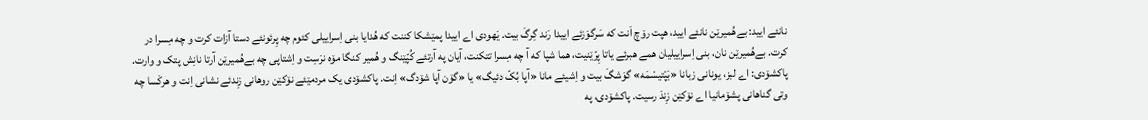نانئے ایید: بےهُمیرێن نانئے ایید، هپت رۆچ اَنت که سَرگوَزئے اییدا رَند گِرگَ بیت. یَهودی اے اییدا پمێشکا کننت که هُدایا بنی اِسراییلی کئوم چه پِرئونئے دستا آزات کرت و چه مِسرا در کرت. بےهُمیرێن نان، بنی اِسراییلیان همے هبرئے یاتا پِرّێنیت، هما شپا که آ چه مِسرا تتکنت، آیان په آرتئے کُپّێنگ و هُمیر کنگا مۆه نرَسِت و اِشتاپی چه بےهُمیرێن آرتا نانِش پتک و وارت.
پاکشۆدی: اے لبز، یونانی زبانا «بَپْتیسْمَه» گوَشگَ بیت و اِشیئے مانا «آپا بُکّ دئیگ» یا «گۆن آپا شۆدگ» اِنت. پاکشۆدی یک مردمێئے نۆکێن روهانی زِندئے نشانی اِنت و هرکَسا چه وتی گناهانی پشۆمانیا اے نۆکێن زِندَ رسیت. پاکشۆدی، په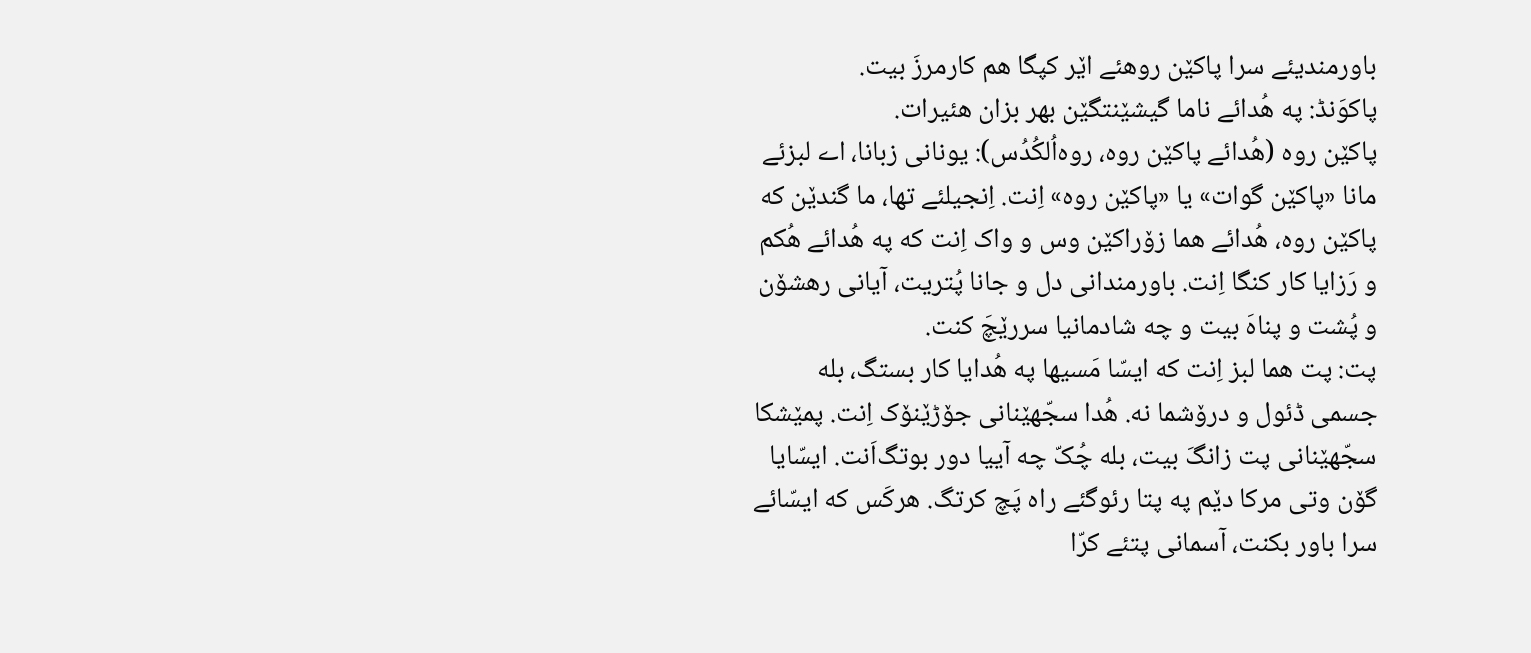باورمندیئے سرا پاکێن روهئے اێر کپگا هم کارمرزَ بیت.
پاکوَنڈ: په هُدائے ناما گیشێنتگێن بهر بزان هئیرات.
پاکێن روه (هُدائے پاکێن روه، روه‌اُلکُدُس): یونانی زبانا، اے لبزئے مانا «پاکێن گوات» یا «پاکێن روه» اِنت. اِنجیلئے تها، ما گندێن که پاکێن روه، هُدائے هما زۆراکێن وس و واک اِنت که په هُدائے هُکم و رَزایا کار کنگا اِنت. باورمندانی دل و جانا پُتریت، آیانی رهشۆن و پُشت و پناهَ بیت و چه شادمانیا سررێچَ کنت.
پت: پت هما لبز اِنت که ایسّا مَسیها په هُدایا کار بستگ، بله جسمی ڈئول و درۆشما نه. هُدا سجّهێنانی جۆڑێنۆک اِنت. پمێشکا سجّهێنانی پت زانگَ بیت، بله چُکّ چه آییا دور بوتگ‌اَنت. ایسّایا گۆن وتی مرکا دێم په پتا رئوگئے راه پَچ کرتگ. هرکَس که ایسّائے سرا باور بکنت، آسمانی پتئے کرّا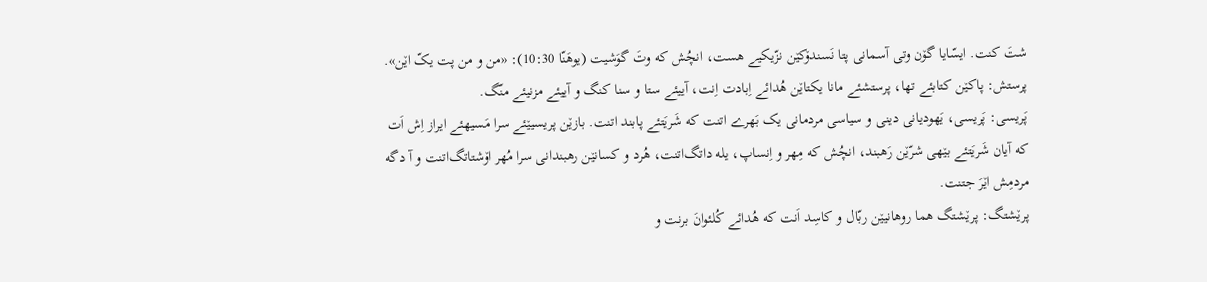شتَ کنت. ایسّایا گۆن وتی آسمانی پتا نَسندۆکێن نزّیکیے هست، انچُش که وتَ گوَشیت (یوهَنّا 10:30): «من و من پت یکّ اێن».
پرستش: پاکێن کتابئے تها، پرستشئے مانا یکتاێن هُدائے اِبادت اِنت، آییئے ستا و سنا کنگ و آییئے مزنیئے منّگ.
پَریسی: پَریسی، یَهودیانی دینی و سیاسی مردمانی یک بَهرے اتنت که شَریَتئے پابند اتنت. بازێن پریسیێئے سرا مَسیهئے ایراز اِش اَت که آیان شَریَتئے بێهی شرّێن رَهبند، انچُش که مِهر و اِنساپ، یله داتگ‌اتنت، هُرد و کسانێن رهبندانی سرا مُهر اۆشتاتگ‌اتنت و آ دگه مردمِش اێرَ جتنت.
پرێشتگ: پرێشتگ هما روهانیێن ربّال و کاسِد اَنت که هُدائے کُلئوانَ برنت و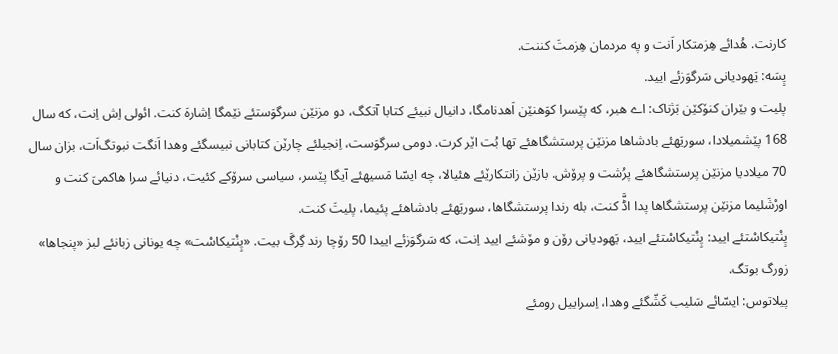کارنت. هُدائے هِزمتکار اَنت و په مردمان هِزمتَ کننت.
پِسَه: یَهودیانی سَرگوَزئے ایید.
پلیت و بێران کنۆکێن بَژناک: اے هبر، که پێسرا کوَهنێن اَهدنامگا، دانیال نبیئے کتابا آتکگ، دو مزنێن سرگوَستئے نێمگا اِشارهَ کنت. ائولی اِش اِنت، که سال 168 پێشمیلادا، سوریَهئے بادشاها مزنێن پرستشگاهئے تها بُت اێر کرت. دومی سرگوَست، اِنجیلئے چارێن کتابانی نبیسگئے وهدا اَنگت نبوتگ‌اَت، بزان سال 70 میلادیا مزنێن پرستشگاهئے پرُشت و پرۆش. بازێن زانتکارێئے هئیالا، چه ایسّا مَسیهئے آیگا پێسر، سیاسی سرۆکے کئیت، دنیائے سرا هاکمیَ کنت و اورْشَلیما مزنێن پرستشگاها پدا اڈَّ کنت، بله رندا پرستشگاها، سوریَهئے بادشاهئے پئیما، پلیتَ کنت.
پِنْتیکاسْتئے ایید: پِنْتیکاسْتئے ایید، یَهودیانی رۆن و مۆشئے ایید اِنت، که سَرگوَزئے اییدا 50 رۆچا رند گِرگَ بیت. «پِنْتیکاسْت» چه یونانی زبانئے لبز «پنجاها» زورگ بوتگ.
پیلاتوس: ایسّائے سَلیب کَشّگئے وهدا، اِسراییل رومئے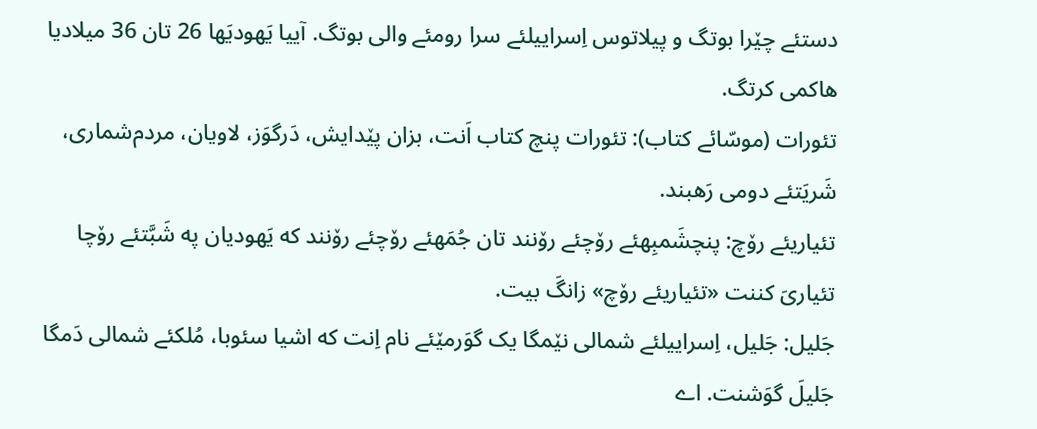دستئے چێرا بوتگ و پیلاتوس اِسراییلئے سرا رومئے والی بوتگ. آییا یَهودیَها 26 تان 36 میلادیا هاکمی کرتگ.
تئورات (موسّائے کتاب): تئورات پنچ کتاب اَنت، بزان پێدایش، دَرگوَز، لاویان، مردم‌شماری، شَریَتئے دومی رَهبند.
تئیاریئے رۆچ: پنچشَمبِهئے رۆچئے رۆنند تان جُمَهئے رۆچئے رۆنند که یَهودیان په شَبَّتئے رۆچا تئیاریَ کننت «تئیاریئے رۆچ» زانگَ بیت.
جَلیل: جَلیل، اِسراییلئے شمالی نێمگا یک گوَرمێئے نام اِنت که اشیا سئوبا، مُلکئے شمالی دَمگا جَلیلَ گوَشنت. اے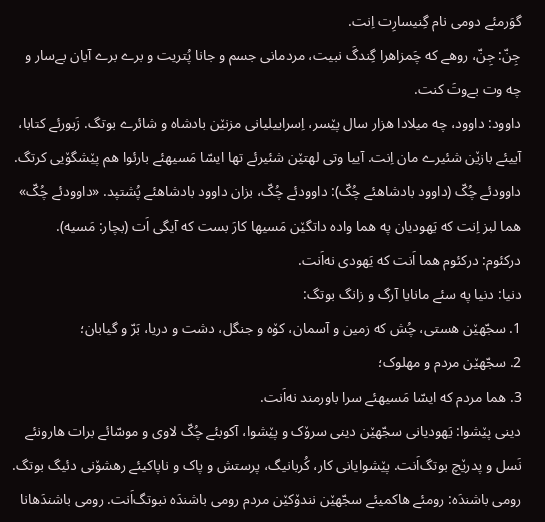گوَرمئے دومی نام گِنیسارِت اِنت.
جِنّ: جِنّ، روهے که چَمزاهرا گِندگَ نبیت، مردمانی جسم و جانا پُتریت و برے برے آیان بےسار و چه وت بے‌وتَ کنت.
داوود: داوود، چه میلادا هزار سال پێسر، اِسراییلیانی مزنێن بادشاه و شائرے بوتگ. زَبورئے کتابا، آییئے بازێن شئیرے مان اِنت. آییا وتی لهتێن شئیرئے تها ایسّا مَسیهئے بارئوا هم پێشگۆیی کرتگ.
داوودئے چُکّ (داوود بادشاهئے چُکّ): داوودئے چُکّ، بزان داوود بادشاهئے پُشتپد. «داوودئے چُکّ» هما لبز اِنت که یَهودیان په هما واده داتگێن مَسیها کارَ بست که آیگی اَت (بچار: مَسیه).
درکئوم: درکئوم هما اَنت که یَهودی نه‌اَنت.
دنیا: دنیا په سئے مانایا آرگ و زانگ بوتگ:
1. سجّهێن هستی، چُش که زمین و آسمان، کۆه و جنگل، دشت و دریا، بَرّ و گیابان؛
2. سجّهێن مردم و مهلوک؛
3. هما مردم که ایسّا مَسیهئے سرا باورمند نه‌اَنت.
دینی پێشوا: یَهودیانی سجّهێن دینی سرۆک و پێشوا، آکوبئے چُکّ لاوی و موسّائے برات هارونئے نَسل و پدرێچ بوتگ‌اَنت. پێشوایانی کار، کُربانیگ، پرستش و پاک و ناپاکیئے رهشۆنی دئیگ بوتگ.
رومی باشندَه: رومئے هاکمیئے سجّهێن نندۆکێن مردم رومی باشندَه نبوتگ‌اَنت. رومی باشندَهانا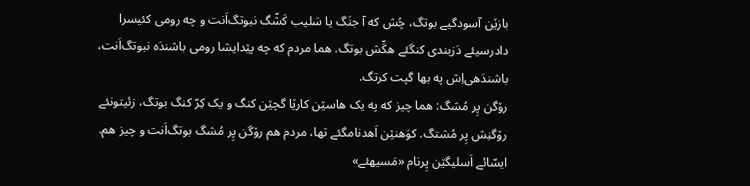بازێن آسودگیے بوتگ، چُش که آ جنَگ یا سَلیب کَشّگ نبوتگ‌اَنت و چه رومی کئیسرا دادرسیئے دَزبندی کنگئے هکِّش بوتگ. هما مردم که چه پێدایشا رومی باشندَه نبوتگ‌اَنت، باشندَهی‌اِش په بها گپت کرتگ.
رۆگن پِر مُشگ: هما چیز که په یک هاسێن کارێا گچێن کنگ و یک کِرّ کنگ بوتگ، زئیتونئے رۆگنِش پِر مُشتگ. کوَهنێن اَهدنامگئے تها، مردم هم رۆگن پِر مُشگ بوتگ‌اَنت و چیز هم. ایسّائے اَسلیگێن پِرنام «مَسیهئے»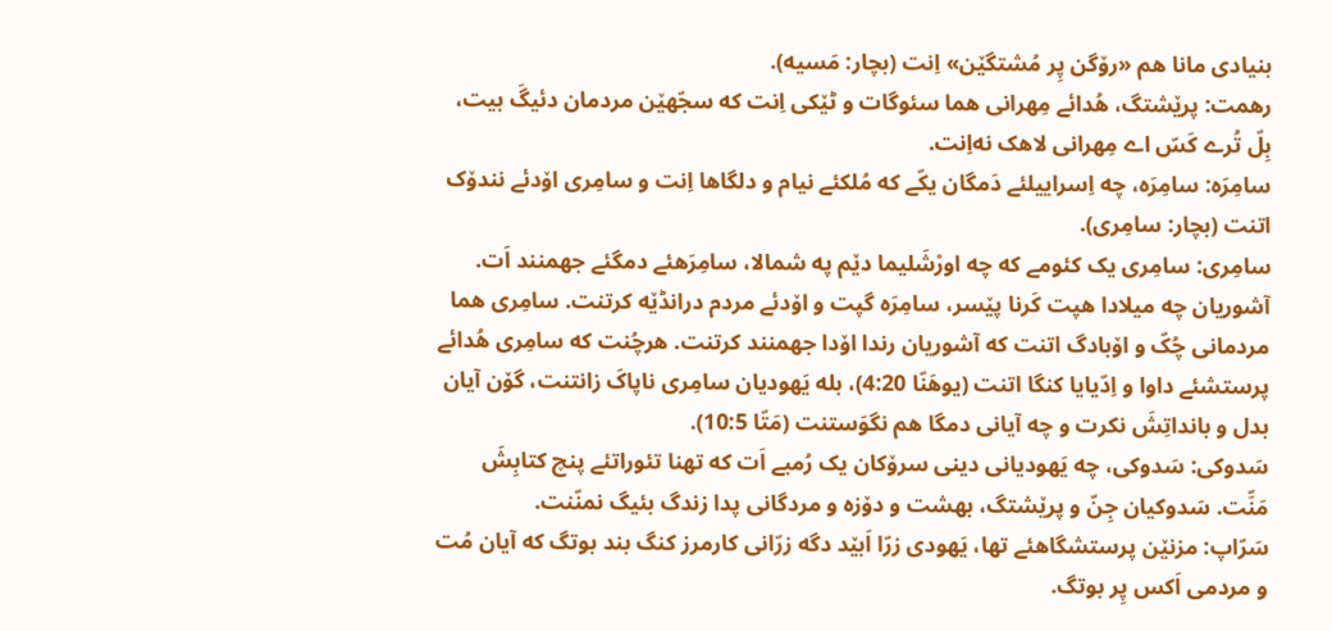بنیادی مانا هم «رۆگن پِر مُشتگێن» اِنت (بچار: مَسیه).
رهمت: پرێشتگ، هُدائے مِهرانی هما سئوگات و ٹێکی اِنت که سجّهێن مردمان دئیگَ بیت، بِلّ تُرے کَسّ اے مِهرانی لاهک نه‌اِنت.
سامِرَه: سامِرَه، چه اِسراییلئے دَمگان یکّے که مُلکئے نیام و دلگاها اِنت و سامِری اۆدئے نندۆک اتنت (بچار: سامِری).
سامِری: سامِری یک کئومے که چه اورْشَلیما دێم په شمالا، سامِرَهئے دمگئے جهمنند اَت. آشوریان چه میلادا هپت کَرنا پێسر، سامِرَه گپت و اۆدئے مردم درانڈێه کرتنت. سامِری هما مردمانی چُکّ و اۆبادگ اتنت که آشوریان رندا اۆدا جهمنند کرتنت. هرچُنت که سامِری هُدائے پرستشئے داوا و اِدّیایا کنگا اتنت (یوهَنّا 4:20)، بله یَهودیان سامِری ناپاکَ زانتنت، گۆن آیان بدل و بانداتِشَ نکرت و چه آیانی دمگا هم نگوَستنت (مَتّا 10:5).
سَدوکی: سَدوکی، چه یَهودیانی دینی سرۆکان یک رُمبے اَت که تهنا تئوراتئے پنچ کتابِشَ مَنِّت. سَدوکیان جِنّ و پرێشتگ، بهشت و دۆزه و مردگانی پدا زندگ بئیگ نمنّنت.
سَرّاپ: مزنێن پرستشگاهئے تها، یَهودی زرّا اَبێد دگه زرّانی کارمرز کنگ بند بوتگ که آیان مُت و مردمی اَکس پِر بوتگ.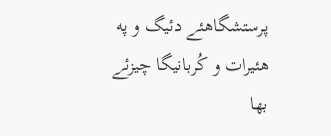پرستشگاهئے دئیگ و په هئیرات و کُربانیگا چیزئے بها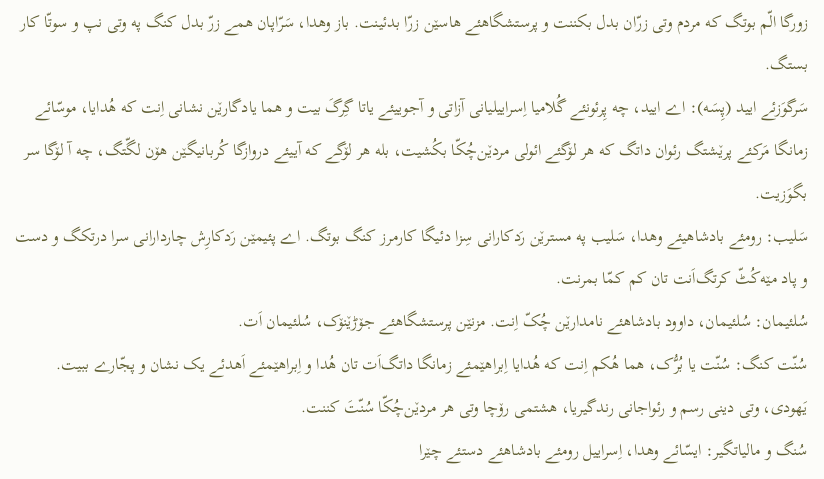زورگا الّم بوتگ که مردم وتی زرّان بدل بکننت و پرستشگاهئے هاسێن زرّا بدئینت. باز وهدا، سَرّاپان همے زرّ بدل کنگ په وتی نپ و سوتّا کار بستگ.
سَرگوَزئے ایید (پِسَه): اے ایید، چه پِرئونئے گُلامیا اِسراییلیانی آزاتی و آجوییئے یاتا گِرگَ بیت و هما یادگارێن نشانی اِنت که هُدایا، موسّائے زمانگا مَرکئے پرێشتگ رئوان داتگ که هر لۆگئے ائولی مردێن‌چُکّا بکُشیت، بله هر لۆگے که آییئے دروازگا کُربانیگێن هۆن لگّتگ، چه آ لۆگا سر بگوَزیت.
سَلیب: رومئے بادشاهیئے وهدا، سَلیب په مسترێن رَدکارانی سِزا دئیگا کارمرز کنگ بوتگ. اے پئیمێن رَدکارِش چاردارانی سرا درتکگ و دست و پاد مێه‌کُٹّ کرتگ‌اَنت تان کم کمّا بمرنت.
سُلئیمان: سُلئیمان، داوود بادشاهئے نامدارێن چُکّ اِنت. مزنێن پرستشگاهئے جۆڑێنۆک، سُلئیمان اَت.
سُنّت کنگ: سُنّت یا بُرُّک، هما هُکم اِنت که هُدایا اِبراهێمئے زمانگا داتگ‌اَت تان هُدا و اِبراهێمئے اَهدئے یک نشان و پجّارے ببیت. یَهودی، وتی دینی رسم و رئواجانی رندگیریا، هشتمی رۆچا وتی هر مردێن‌چُکّا سُنّتَ کننت.
سُنگ و مالیاتگیر: ایسّائے وهدا، اِسراییل رومئے بادشاهئے دستئے چێرا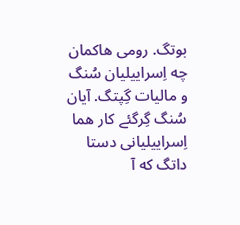بوتگ. رومی هاکمان چه اِسراییلیان سُنگ و مالیات گِپتگ. آیان سُنگ گِرگئے کار هما اِسراییلیانی دستا داتگ که آ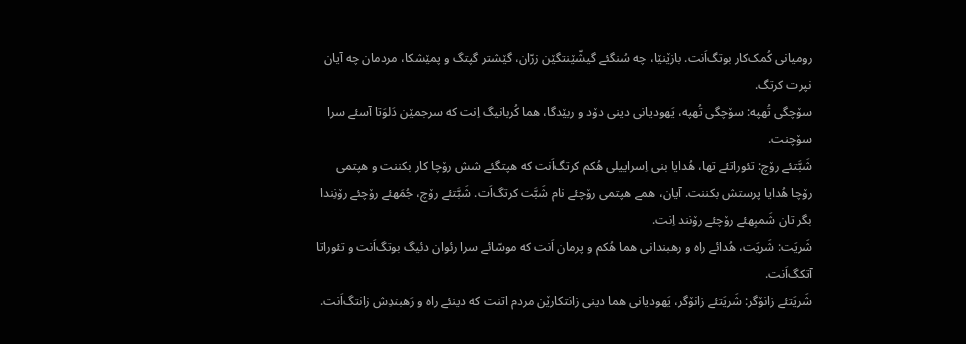رومیانی کُمک‌کار بوتگ‌اَنت. بازێنێا، چه سُنگئے گیشّێنتگێن زرّان، گێشتر گپتگ و پمێشکا، مردمان چه آیان نپرت کرتگ.
سۆچگی تُهپه: سۆچگی تُهپه، یَهودیانی دینی دۆد و ربێدگا، هما کُربانیگ اِنت که سرجمێن دَلوَتا آسئے سرا سۆچنت.
شَبَّتئے رۆچ: تئوراتئے تها، هُدایا بنی اِسراییلی هُکم کرتگ‌اَنت که هپتگئے شش رۆچا کار بکننت و هپتمی رۆچا هُدایا پرستش بکننت. آیان، همے هپتمی رۆچئے نام شَبَّت کرتگ‌اَت. شَبَّتئے رۆچ، جُمَهئے رۆچئے رۆنِندا بگر تان شَمبِهئے رۆچئے رۆنند اِنت.
شَریَت: شَریَت، هُدائے راه و رهبندانی هما هُکم و پرمان اَنت که موسّائے سرا رئوان دئیگ بوتگ‌اَنت و تئوراتا آتکگ‌اَنت.
شَریَتئے زانۆگر: شَریَتئے زانۆگر، یَهودیانی هما دینی زانتکارێن مردم اتنت که دینئے راه و رَهبندِش زانتگ‌اَنت.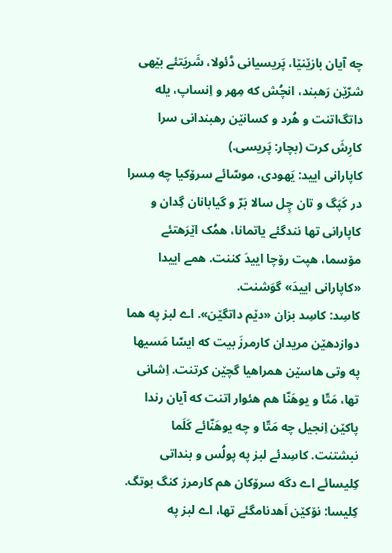چه آیان بازێنێا، پَریسیانی ڈئولا، شَریَتئے بێهی شرّێن رَهبند، انچُش که مِهر و اِنساپ، یله داتگ‌اتنت و هُرد و کسانێن رهبندانی سرا کارِشَ کرت (بچار: پَریسی.)
کاپارانی ایید: یَهودی، موسّائے سرۆکیا چه مِسرا در کَپَگ و تان چِل سالا بَرّ و گیابانان گِدان و کاپارانی تها نندگئے یاتمانا، همُک اێرَهتئے مۆسما، هپت رۆچا اییدَ کننت. همے اییدا «کاپارانی اییدَ» گوَشنت.
کاسِد: کاسِد بزان «دێم داتگێن». اے لبز په هما دوازدهێن مریدان کارمرزَ بیت که ایسّا مَسیها په وتی هاسێن همراهیا گچێن کرتنت. اِشانی تها، مَتّا و یوهَنّا هم هئوار اتنت که آیان رندا پاکێن اِنجیل چه مَتّا و چه یوهَنّائے کَلَما نبشتنت. کاسِدئے لبز په پولُس و بنداتی کِلیسائے اے دگه سرۆکان هم کارمرز کنگ بوتگ.
کِلیسا: نۆکێن اَهدنامگئے تها، اے لبز په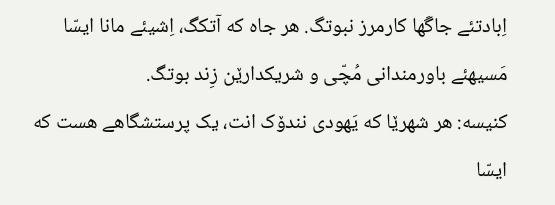اِبادتئے جاگَها کارمرز نبوتگ. هر جاه که آتکگ، اِشیئے مانا ایسّا مَسیهئے باورمندانی مُچّی و شریکدارێن زِند بوتگ.
کنیسه: هر شهرێا که یَهودی نندۆک انت، یک پرستشگاهے هست که ایسّا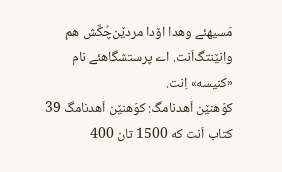مَسیهئے وهدا اۆدا مردێن‌چُکِّش هم وانێنتگ‌اَنت. اے پرستشگاهئے نام «کنیسه» اِنت.
کوَهنێن اَهدنامگ: کوَهنێن اَهدنامگ 39 کتاب اَنت که 1500 تان 400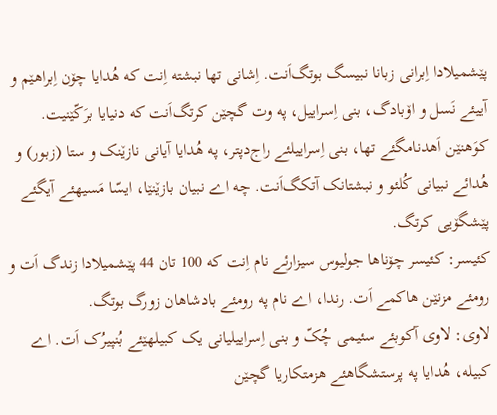پێشمیلادا اِبرانی زبانا نبیسگ بوتگ‌اَنت. اِشانی تها نبشته اِنت که هُدایا چۆن اِبراهێم و آییئے نَسل و اۆبادگ، بنی اِسراییل، په وت گچێن کرتگ‌اَنت که دنیایا برَکّێنیت. کوَهنێن اَهدنامگئے تها، بنی اِسراییلئے راج‌دپتر، په هُدایا آیانی نازێنک و ستا (زبور) و هُدائے نبیانی کُلئو و نبشتانک آتکگ‌اَنت. چه اے نبیان بازێنێا، ایسّا مَسیهئے آیگئے پێشگۆیی کرتگ.
کئیسر: کئیسر چۆناها جولیوس سیزارئے نام اِنت که 100 تان 44 پێشمیلادا زندگ اَت و رومئے مزنێن هاکمے اَت. رندا، اے نام په رومئے بادشاهان زورگ بوتگ.
لاوی: لاوی آکوبئے سئیمی چُکّ و بنی اِسراییلیانی یک کبیلهێئے بُنپیرُک اَت. اے کبیله، هُدایا په پرستشگاهئے هزمتکاریا گچێن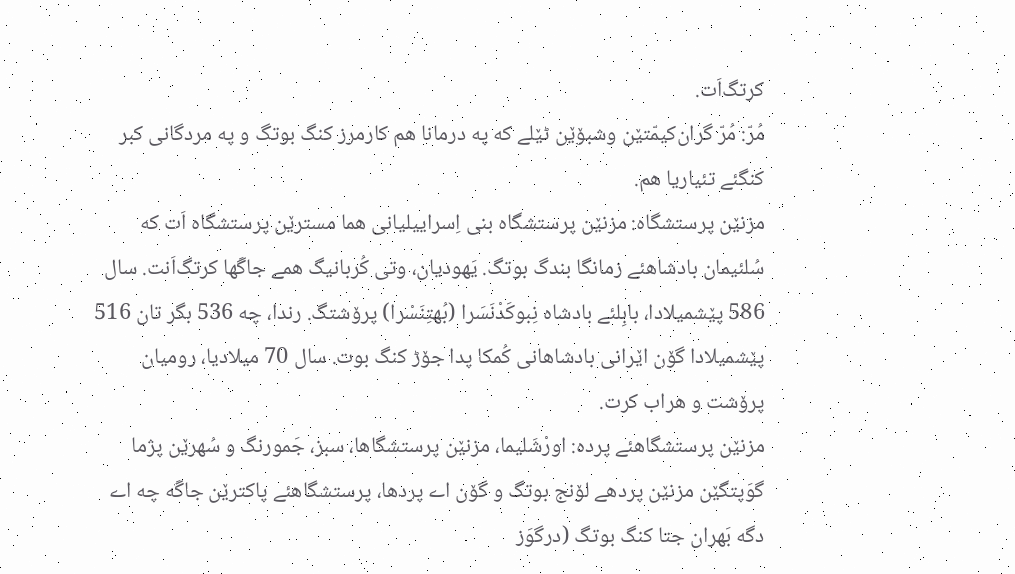کرتگ‌اَت.
مُرّ: مُرّ گران‌کیمّتێن وشبۆێن ٹێلے که په درمانا هم کارمرز کنگ بوتگ و په مردگانی کبر کنگئے تئیاریا هم.
مزنێن پرستشگاه: مزنێن پرستشگاه بنی اِسراییلیانی هما مسترێن پرستشگاه اَت که سُلئیمان بادشاهئے زمانگا بندگ بوتگ. یَهودیان، وتی کُربانیگ همے جاگَها کرتگ‌اَنت. سال 586 پێشمیلادا، بابِلئے بادشاه نِبوکَدْنَسَرا (بُهتِنَسْرا) پرۆشتگ. رندا، چه 536 بگر تان 516 پێشمیلادا گۆن اێرانی بادشاهانی کُمکا پدا جۆڑ کنگ بوت. سال 70 میلادیا، رومیان پرۆشت و هراب کرت.
مزنێن پرستشگاهئے پرده: اورْشَلیما، مزنێن پرستشگاها، سبز، جَمورنگ و سُهرێن پژما گوَپتگێن مزنێن پردهے لۆنج بوتگ و گۆن اے پردها، پرستشگاهئے پاکترێن جاگَه چه اے دگه بَهران جتا کنگ بوتگ (درگوَز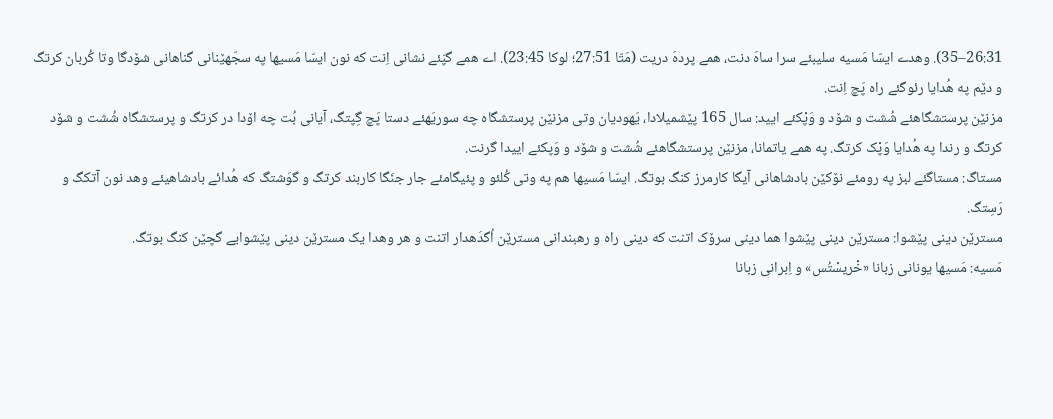26:31–35). وهدے ایسّا مَسیه سلیبئے سرا ساهَ دنت، همے پردهَ دریت (مَتّا 27:51؛ لوکا 23:45). اے همے گپّئے نشانی اِنت که نون ایسّا مَسیها په سجّهێنانی گناهانی شۆدگا وتا کُربان کرتگ و دێم په هُدایا رئوگئے راه پَچ اِنت.
مزنێن پرستشگاهئے شُشت و شۆد و وَپْکئے ایید: سال 165 پێشمیلادا، یَهودیان وتی مزنێن پرستشگاه چه سوریَهئے دستا پَچ گِپتگ، آیانی بُت چه اۆدا در کرتگ و پرستشگاه شُشت و شۆد کرتگ و رندا په هُدایا وَپْک کرتگ. په همے یاتمانا، مزنێن پرستشگاهئے شُشت و شۆد و وَپکئے اییدا گرنت.
مستاگ: مستاگئے لبز په رومئے نۆکێن بادشاهانی آیگا کارمرز کنگ بوتگ. ایسّا مَسیها هم په وتی کُلئو و پئیگامئے جار جنَگا کاربند کرتگ و گوَشتگ که هُدائے بادشاهیئے وهد نون آتکگ و رَسِتگ.
مسترێن دینی پێشوا: مسترێن دینی پێشوا هما دینی سرۆک اتنت که دینی راه و رهبندانی مسترێن اُگدَهدار اتنت و هر وهدا یک مسترێن دینی پێشوایے گچێن کنگ بوتگ.
مَسیه: مَسیها یونانی زبانا «خْریسْتُس» و اِبرانی زبانا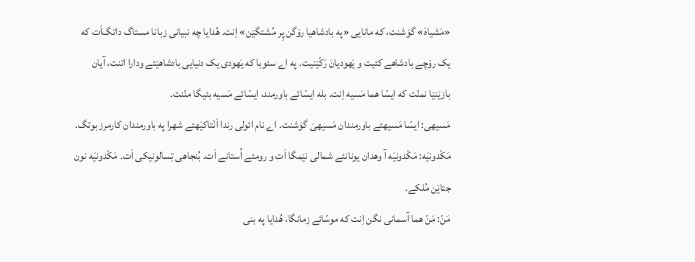«مَشیاهَ» گوَشنت، که مانایی «په بادشاهیا رۆگن پِر مُشتگێن» اِنت. هُدایا چه نبیانی زبانا مستاگ داتگ‌اَت که یک رۆچے بادشاهے کئیت و یَهودیانَ رَکّێنیت. په اے سئوبا که یَهودی یک دنیایی بادشاهێئے ودارا اتنت، آیان بازێنێا نمنّت که ایسّا هما مَسیه اِنت. بله ایسّائے باورمند، ایسّائے مَسیه بئیگا منّنت.
مَسیهی: ایسّا مَسیهئے باورمندان مَسیهیَ گوَشنت. اے نام ائولی رندا اَنْتاکیَهئے شهرا په باورمندان کارمرز بوتگ.
مَکْدونیَه: مَکْدونیَه آ وهدان یونانئے شمالی نێمگا اَت و رومئے اُستانے اَت. بُنجاهی تِسالونیکی اَت. مَکْدونیَه نون جتاێن مُلکے.
مَنّ: مَنّ هما آسمانی نگن اِنت که موسّائے زمانگا، هُدایا په بنی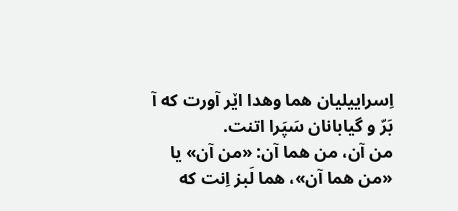اِسراییلیان هما وهدا اێر آورت که آ بَرّ و گیابانان سَپَرا اتنت.
من آن، من هما آن: «من آن» یا «من هما آن»، هما لَبز اِنت که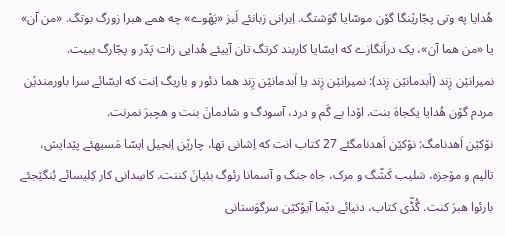هُدایا په وتی پجّارێنگا گۆن موسّایا گوَشتگ. اِبرانی زبانئے لَبز «یَهْوے» چه همے هبرا زورگ بوتگ. «من آن» یا «من هما آن»، یک دراَنگازے که ایسّایا کاربند کرتگ تان آییئے هُدایی زات پَدّر و پجّارگ ببیت.
نمیرانێن زِند (اَبدمانێن زِند): نمیرانێن زِند یا اَبدمانێن زِند هما دئور و باریگ اِنت که ایسّائے سرا باورمندێن مردم گۆن هُدایا یکجاهَ بنت. اۆدا بے گَم و درد، آسودگ و شادمانَ بنت و هچبرَ نمرنت.
نۆکێن اَهدنامگ: نۆکێن اَهدنامگئے 27 کتاب انت که اِشانی تها، چارێن اِنجیل ایسّا مَسیهئے پێدایش، تالیم و مۆجزه، سَلیب کَشّگ و مرک، جاه جنگ و آسمانا رئوگ بئیانَ کننت. کاسِدانی کار کِلیسائے بُنگێجئے بارئوا هبرَ کنت. گُڈّی کتاب، دنیائے دێما آیۆکێن سرگوَستانی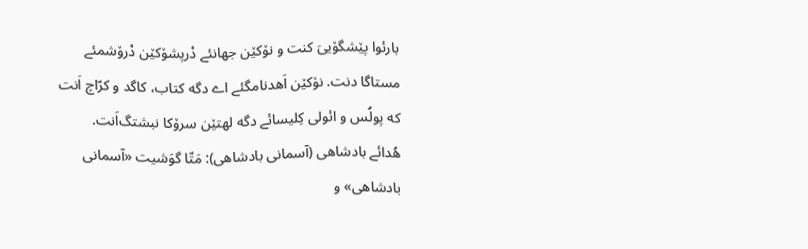بارئوا پێشگۆییَ کنت و نۆکێن جهانئے دْرپشۆکێن دْرۆشمئے مستاگا دنت. نۆکێن اَهدنامگئے اے دگه کتاب، کاگد و کرّاچ اَنت که پولُس و ائولی کِلیسائے دگه لهتێن سرۆکا نبشتگ‌اَنت.
هُدائے بادشاهی (آسمانی بادشاهی): مَتّا گوَشیت «آسمانی بادشاهی» و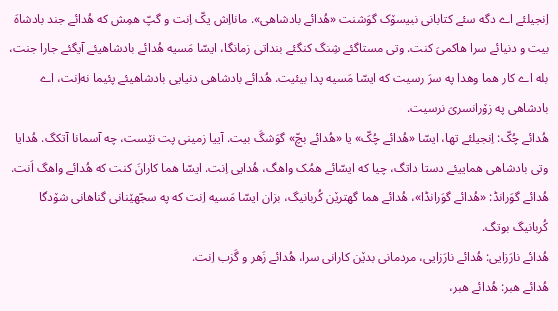اِنجیلئے اے دگه سئے کتابانی نبیسۆک گوَشنت «هُدائے بادشاهی». مانااِش یکّ اِنت و گپّ همِش که هُدائے جند بادشاهَ بیت و دنیائے سرا هاکمیَ کنت. وتی مستاگئے شِنگ کنگئے بنداتی زمانگا، ایسّا مَسیه هُدائے بادشاهیئے آیگئے جارا جنت، بله اے کار هما وهدا په سرَ رسیت که ایسّا مَسیه پدا بیئیت. هُدائے بادشاهی دنیایی بادشاهیئے پئیما نه‌اِنت، اے بادشاهی په زۆرانسریَ نرسیت.
هُدائے چُکّ: اِنجیلئے تها، ایسّا «هُدائے چُکّ» یا «هُدائے بچّ» گوَشگَ بیت. آییا زمینی پت نێست، چه آسمانا آتکگ. هُدایا وتی بادشاهی هماییئے دستا داتگ، چیا که ایسّائے همُک واهگ، هُدایی اِنت. ایسّا هما کارانَ کنت که هُدائے واهگ اَنت.
هُدائے گوَرانڈ: «هُدائے گوَرانڈا»، هُدائے هما گهترێن کُربانیگ، بزان ایسّا مَسیه اِنت که په سجّهێنانی گناهانی شۆدگا کُربانیگ بوتگ.
هُدائے نارَزایی: هُدائے نارَزایی، مردمانی بدێن کارانی سرا، هُدائے زَهر و گَزب اِنت.
هُدائے هبر: هُدائے هبر،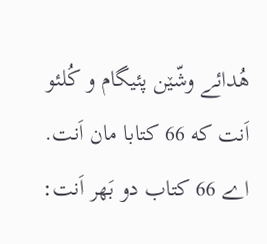هُدائے وشّێن پئیگام و کُلئو اَنت که 66 کتابا مان اَنت. اے 66 کتاب دو بَهر اَنت: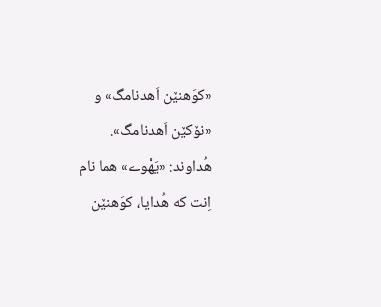«کوَهنێن اَهدنامگ» و «نۆکێن اَهدنامگ».
هُداوند: «یَهْوے» هما نام اِنت که هُدایا، کوَهنێن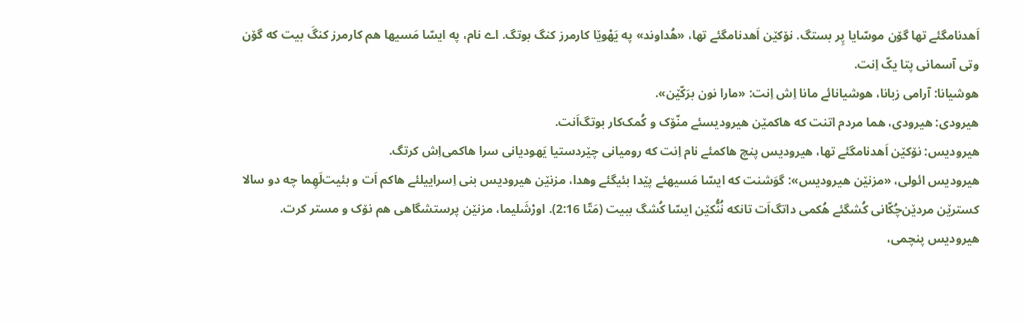اَهدنامگئے تها گۆن موسّایا پِر بستگ. نۆکێن اَهدنامگئے تها، «هُداوند» په یَهْوێا کارمرز کنگ بوتگ. اے نام، په ایسّا مَسیها هم کارمرز کنگَ بیت که گۆن وتی آسمانی پتا یکّ اِنت.
هوشیانا: آرامی زبانا، هوشیانائے مانا اِش اِنت: «مارا نون برَکّێن».
هیرودی: هیرودی، هما مردم اتنت که هاکمێن هیرودیسئے منّۆک و کُمک‌کار بوتگ‌اَنت.
هیرودیس: نۆکێن اَهدنامگئے تها، هیرودیس پنچ هاکمئے نام اِنت که رومیانی چێردستیا یَهودیانی سرا هاکمی‌اِش کرتگ.
هیرودیس ائولی، «مزنێن هیرودیس»: گوَشنت که ایسّا مَسیهئے پێدا بئیگئے وهدا، مزنێن هیرودیس بنی اِسراییلئے هاکم اَت و بئیت‌لَهِما چه دو سالا کسترێن مردێن‌چُکّانی کُشگئے هُکمی داتگ‌اَت تانکه نُنُّکێن ایسّا کُشگ ببیت (مَتّا 2:16). اورْشَلیما، مزنێن پرستشگاهی هم نۆک و مستر کرت.
هیرودیس پنچمی،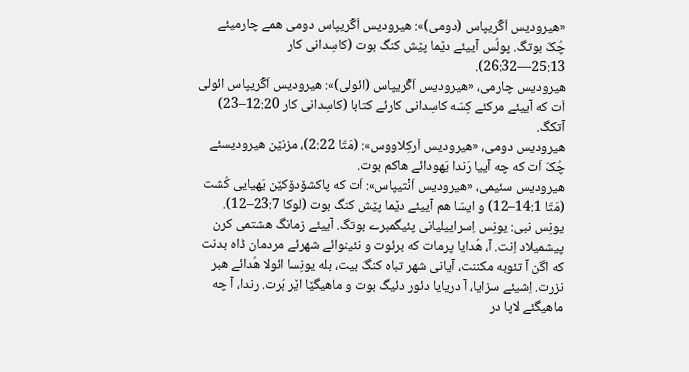«هیرودیس اَگْریپاس (دومی)»: هیرودیس اَگْریپاس دومی همے چارمیئے چُکّ بوتگ. پولُس آییئے دێما پێش کنگ بوت (کاسِدانی کار 25:13—26:32).
هیرودیس چارمی، «هیرودیس اَگْریپاس (ائولی)»: هیرودیس اَگْریپاس ائولی اَت که آییئے مرکئے کِسّه کاسِدانی کارئے کتابا (کاسِدانی کار 12:20–23) آتکگ.
هیرودیس دومی، «هیرودیس اَرکِلاووس»: (مَتّا 2:22)، مزنێن هیرودیسئے چُکّ اَت که چه آییا رَندا یَهودائے هاکم بوت.
هیرودیس سئیمی، «هیرودیس اَنْتیپاس»: اَت که پاکشۆدۆکێن یَهیایی کُشت (مَتّا 14:1–12) و ایسّا هم آییئے دێما پێش کنگ بوت (لوکا 23:7–12).
یونِس نبی: یونِس اِسراییلیانی پئیگمبرے بوتگ. آییئے زمانگ هشتمی کرن پیشمیلاد اِنت. آ، هُدایا پرمات که برئوت و نئینوائے شهرئے مردمان ڈاه بدنت که اگن آ تئوبه مکننت، آیانی شهر تباه کنگَ بیت، بله یونِسا ائولا هُدائے هبر نزرت. اِشیئے سزایا، آ دریایا دئور دئیگ بوت و ماهیگێا اێر بُرت. رندا، آ چه ماهیگئے لاپا در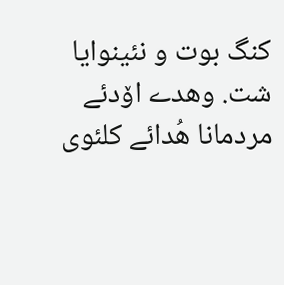کنگ بوت و نئینوایا شت. وهدے اۆدئے مردمانا هُدائے کلئوی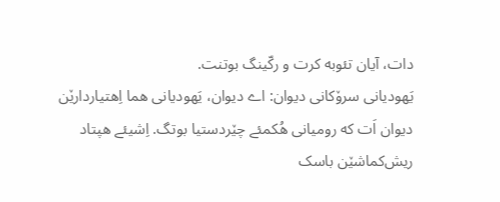دات، آیان تئوبه کرت و رکّینگ بوتنت.
یَهودیانی سرۆکانی دیوان: اے دیوان، یَهودیانی هما اِهتیار‌دارێن دیوان اَت که رومیانی هُکمئے چێردستیا بوتگ. اِشیئے هپتاد ریش‌کماشێن باسک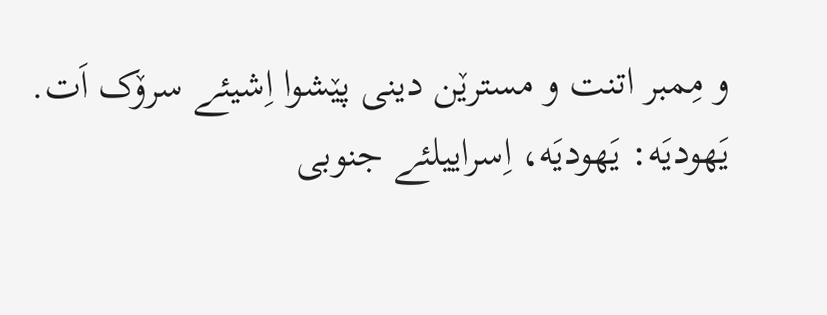و مِمبر اتنت و مسترێن دینی پێشوا اِشیئے سرۆک اَت.
یَهودیَه: یَهودیَه، اِسراییلئے جنوبی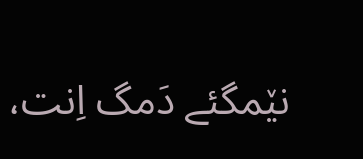نێمگئے دَمگ اِنت،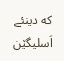که دینئے اَسلیگێن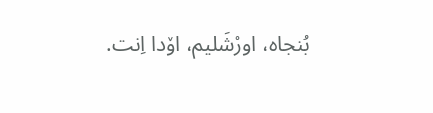بُنجاه، اورْشَلیم، اۆدا اِنت.